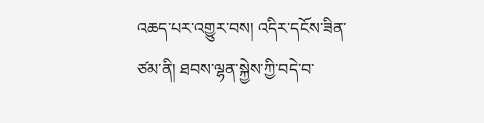འཆད་པར་འགྱུར་བས། འདིར་དངོས་ཟིན་ཙམ་ནི། ཐབས་ལྷན་སྐྱེས་ཀྱི་བདེ་བ་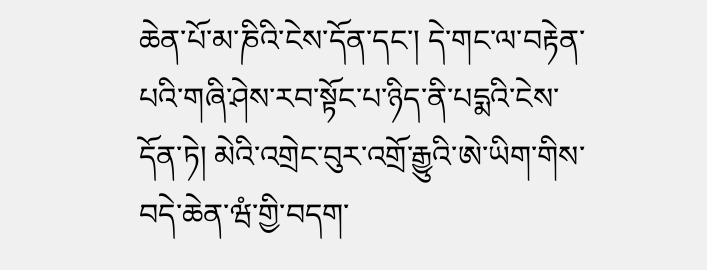ཆེན་པོ་མ་ཎིའི་ངེས་དོན་དང་། དེ་གང་ལ་བརྟེན་པའི་གཞི་ཤེས་རབ་སྟོང་པ་ཉིད་ནི་པདྨའི་ངེས་དོན་ཏེ། མེའི་འགྲེང་བུར་འགྲོ་རྒྱུའི་ཨེ་ཡིག་གིས་བདེ་ཆེན་ཝཾ་གྱི་བདག་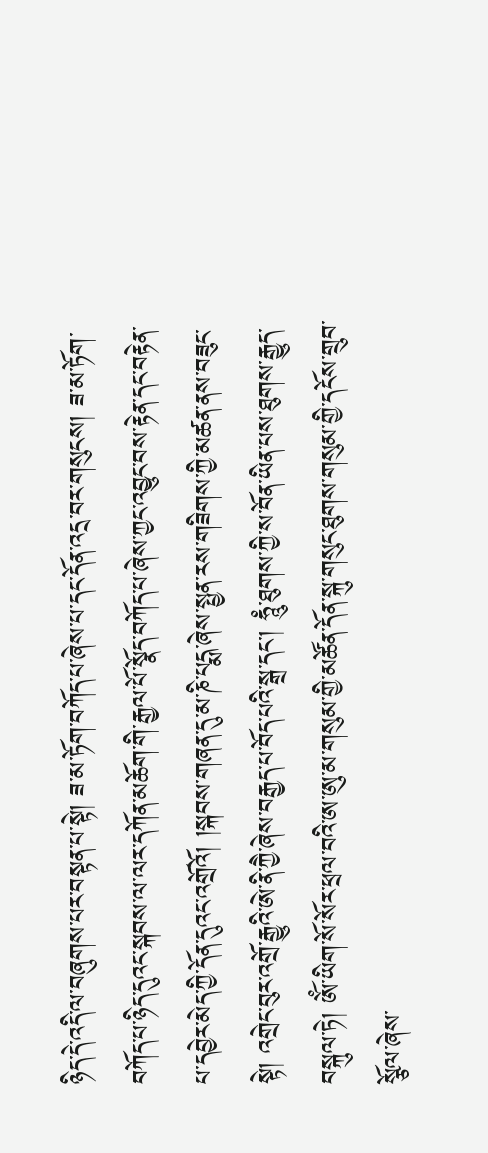ཉིད་དེ་འདི་ལ་བཞུགས་པར་བསྟན་པ་སྟེ། ཟ་མ་ཏོག་བཀོད་པ་ཞེས་པ་དང་དོན་འདྲ་བར་གསུངས། ཟ་མ་ཏོག་བཀོད་པ་ཉིད་དུའང་སྐབས་ལ་ལར་དཀོན་མཆོག་གི་རྒྱལ་པོ་སྣོད་བཀོད་པ་ཞེས་ཀྱང་འབྱུང་བས་རྟེན་དང་བརྟེན་པ་དབྱེར་མེད་ཀྱི་དོན་དུའང་འགྲོའོ། །སྐབས་གཞན་དུ་མ་ཎི་པདྨ་ཞེས་སྤྱན་རས་གཟིགས་ཀྱི་མཚན་ནས་བཟུང་སྟེ། འགྲེང་བུར་འགྲོ་རྒྱུའི་ཨེ་ནི་ཀྱཻ་ཞེས་བརྒྱད་པ་བོད་པའི་སྒྲ་དང་། ཧཱུཾ་ཐུགས་ཀྱི་ས་བོན་ཡིན་པས་ཐུགས་རྒྱུད་བསྐུལ་ཏེ། ཨོཾ་ཡིག་སོ་སོར་ཕྲལ་བའི་ཨ་ཨུ་མ་གསུམ་གྱི་མཚོན་དོན་སྐུ་གསུང་ཐུགས་གསུམ་གྱི་དངོས་གྲུབ་སྩོལ་ཞེས་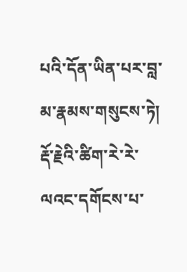པའི་དོན་ཡིན་པར་བླ་མ་རྣམས་གསུངས་ཏེ། རྡོ་རྗེའི་ཚིག་རེ་རེ་ལའང་དགོངས་པ་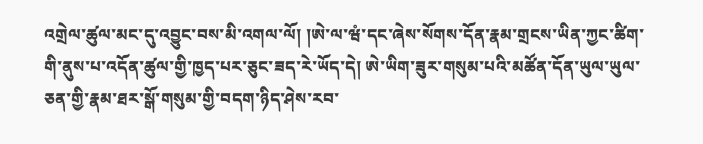འགྲེལ་ཚུལ་མང་དུ་འབྱུང་བས་མི་འགལ་ལོ། །ཨེ་ལ་ཝཾ་དང་ཞེས་སོགས་དོན་རྣམ་གྲངས་ཡིན་ཀྱང་ཚིག་གི་ནུས་པ་འདོན་ཚུལ་གྱི་ཁྱད་པར་ཅུང་ཟད་རེ་ཡོད་དེ། ཨེ་ཡིག་ཟུར་གསུམ་པའི་མཚོན་དོན་ཡུལ་ཡུལ་ཅན་གྱི་རྣམ་ཐར་སྒོ་གསུམ་གྱི་བདག་ཉིད་ཤེས་རབ་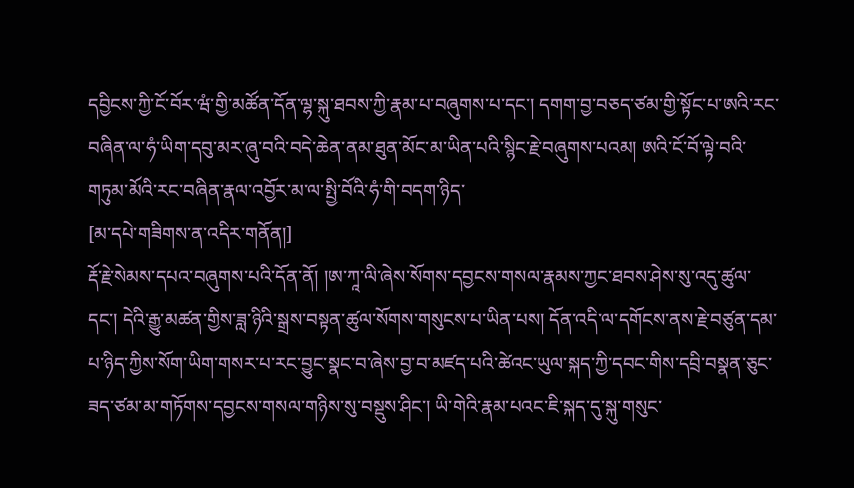དབྱིངས་ཀྱི་ངོ་བོར་ཝཾ་གྱི་མཚོན་དོན་ལྷ་སྐུ་ཐབས་ཀྱི་རྣམ་པ་བཞུགས་པ་དང་། དགག་བྱ་བཅད་ཙམ་གྱི་སྟོང་པ་ཨའི་རང་བཞིན་ལ་ཧཾ་ཡིག་དབུ་མར་ཞུ་བའི་བདེ་ཆེན་ནམ་ཐུན་མོང་མ་ཡིན་པའི་སྙིང་རྗེ་བཞུགས་པའམ། ཨའི་ངོ་བོ་ལྟེ་བའི་གཏུམ་མོའི་རང་བཞིན་རྣལ་འབྱོར་མ་ལ་སྤྱི་བོའི་ཧཾ་གི་བདག་ཉིད་
[མ་དཔེ་གཟིགས་ན་འདིར་གནོན།]
རྡོ་རྗེ་སེམས་དཔའ་བཞུགས་པའི་དོན་ནོ། །ཨ་ཀཱ་ལི་ཞེས་སོགས་དབྱངས་གསལ་རྣམས་ཀྱང་ཐབས་ཤེས་སུ་འདུ་ཚུལ་དང་། དེའི་རྒྱུ་མཚན་གྱིས་ཟླ་ཉིའི་སྒྲས་བསྟན་ཚུལ་སོགས་གསུངས་པ་ཡིན་པས། དོན་འདི་ལ་དགོངས་ནས་རྗེ་བཙུན་དམ་པ་ཉིད་ཀྱིས་སོག་ཡིག་གསར་པ་རང་བྱུང་སྣང་བ་ཞེས་བྱ་བ་མཛད་པའི་ཚེའང་ཡུལ་སྐད་ཀྱི་དབང་གིས་དབྲི་བསྣན་ཅུང་ཟད་ཙམ་མ་གཏོགས་དབྱངས་གསལ་གཉིས་སུ་བསྡུས་ཤིང་། ཡི་གེའི་རྣམ་པའང་ཇི་སྐད་དུ་སྐུ་གསུང་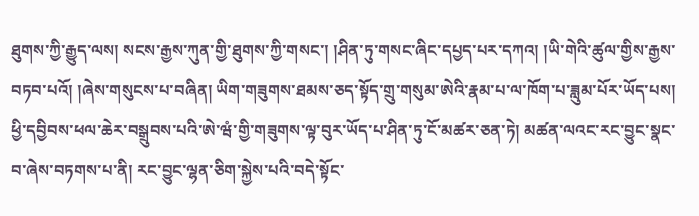ཐུགས་ཀྱི་རྒྱུད་ལས། སངས་རྒྱས་ཀུན་གྱི་ཐུགས་ཀྱི་གསང་། །ཤིན་ཏུ་གསང་ཞིང་དཔྱད་པར་དཀའ། །ཡི་གེའི་ཚུལ་གྱིས་རྒྱས་བཏབ་པའོ། །ཞེས་གསུངས་པ་བཞིན། ཡིག་གཟུགས་ཐམས་ཅད་སྟོད་གྲུ་གསུམ་ཨེའི་རྣམ་པ་ལ་ཁོག་པ་ཟླུམ་པོར་ཡོད་པས། ཕྱི་དབྱིབས་ཕལ་ཆེར་བསྒྲུབས་པའི་ཨེ་ཝཾ་གྱི་གཟུགས་ལྟ་བུར་ཡོད་པ་ཤིན་ཏུ་ངོ་མཚར་ཅན་ཏེ། མཚན་ལའང་རང་བྱུང་སྣང་བ་ཞེས་བཏགས་པ་ནི། རང་བྱུང་ལྷན་ཅིག་སྐྱེས་པའི་བདེ་སྟོང་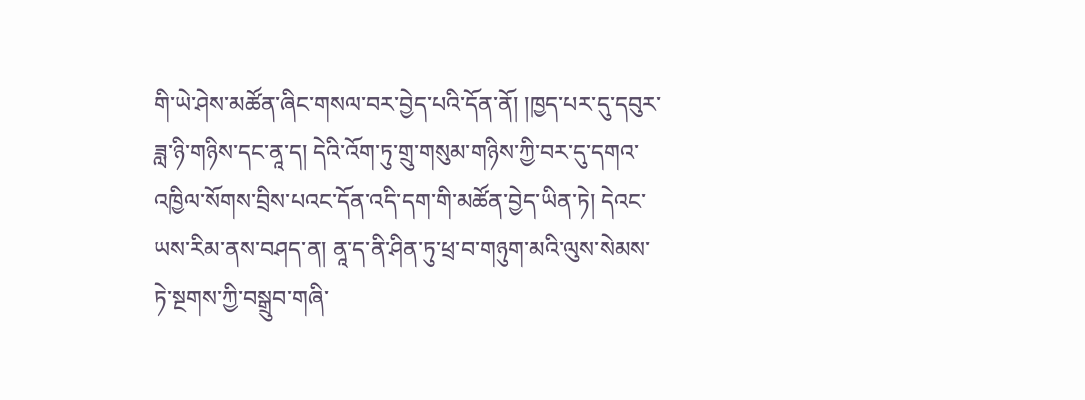གི་ཡེ་ཤེས་མཚོན་ཞིང་གསལ་བར་བྱེད་པའི་དོན་ནོ། །ཁྱད་པར་དུ་དབུར་ཟླ་ཉི་གཉིས་དང་ནཱ་ད། དེའི་འོག་ཏུ་གྲུ་གསུམ་གཉིས་ཀྱི་བར་དུ་དགའ་འཁྱིལ་སོགས་བྲིས་པའང་དོན་འདི་དག་གི་མཚོན་བྱེད་ཡིན་ཏེ། དེའང་ཡས་རིམ་ནས་བཤད་ན། ནཱ་ད་ནི་ཤིན་ཏུ་ཕྲ་བ་གཉུག་མའི་ལུས་སེམས་ཏེ་སྔགས་ཀྱི་བསྒྲུབ་གཞི་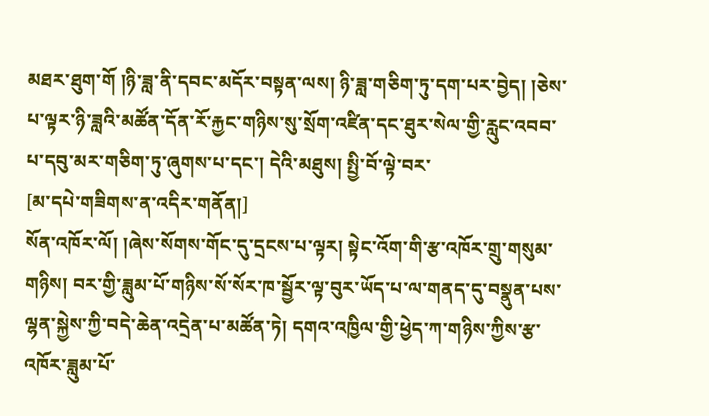མཐར་ཐུག་གོ །ཉི་ཟླ་ནི་དབང་མདོར་བསྟན་ལས། ཉི་ཟླ་གཅིག་ཏུ་དག་པར་བྱེད། །ཅེས་པ་ལྟར་ཉི་ཟླའི་མཚོན་དོན་རོ་རྐྱང་གཉིས་སུ་སྲོག་འཛིན་དང་ཐུར་སེལ་གྱི་རླུང་འབབ་པ་དབུ་མར་གཅིག་ཏུ་ཞུགས་པ་དང་། དེའི་མཐུས། སྤྱི་བོ་ལྟེ་བར་
[མ་དཔེ་གཟིགས་ན་འདིར་གནོན།]
སོན་འཁོར་ལོ། །ཞེས་སོགས་གོང་དུ་དྲངས་པ་ལྟར། སྟེང་འོག་གི་རྩ་འཁོར་གྲུ་གསུམ་གཉིས། བར་གྱི་ཟླུམ་པོ་གཉིས་སོ་སོར་ཁ་སྦྱོར་ལྟ་བུར་ཡོད་པ་ལ་གནད་དུ་བསྣུན་པས་ལྷན་སྐྱེས་ཀྱི་བདེ་ཆེན་འདྲེན་པ་མཚོན་ཏེ། དགའ་འཁྱིལ་གྱི་ཕྱེད་ཀ་གཉིས་ཀྱིས་རྩ་འཁོར་ཟླུམ་པོ་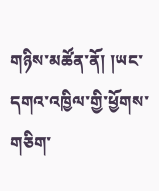གཉིས་མཚོན་ནོ། །ཡང་དགའ་འཁྱིལ་གྱི་ཕྱོགས་གཅིག་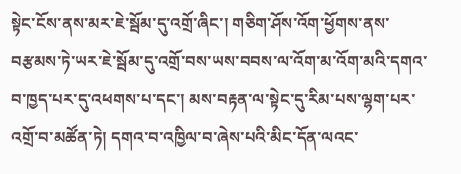སྟེང་ངོས་ནས་མར་ཇེ་སྦོམ་དུ་འགྲོ་ཞིང་། གཅིག་ཤོས་འོག་ཕྱོགས་ནས་བརྩམས་ཏེ་ཡར་ཇེ་སྦོམ་དུ་འགྲོ་བས་ཡས་བབས་ལ་འོག་མ་འོག་མའི་དགའ་བ་ཁྱད་པར་དུ་འཕགས་པ་དང་། མས་བརྟན་ལ་སྟེང་དུ་རིམ་པས་ལྷག་པར་འགྲོ་བ་མཚོན་ཏེ། དགའ་བ་འཁྱིལ་བ་ཞེས་པའི་མིང་དོན་ལའང་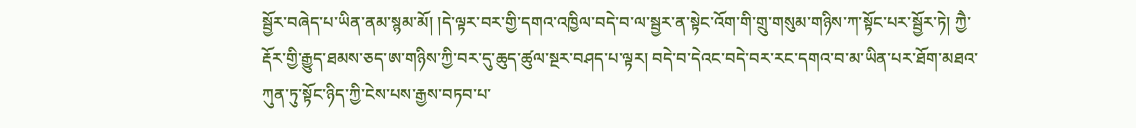སྦྱོར་བཞེད་པ་ཡིན་ནམ་སྙམ་མོ། །དེ་ལྟར་བར་གྱི་དགའ་འཁྱིལ་བདེ་བ་ལ་སྦྱར་ན་སྟེང་འོག་གི་གྲུ་གསུམ་གཉིས་ཀ་སྟོང་པར་སྦྱོར་ཏེ། ཀྱཻ་རྡོར་གྱི་རྒྱུད་ཐམས་ཅད་ཨ་གཉིས་ཀྱི་བར་དུ་ཆུད་ཚུལ་སྔར་བཤད་པ་ལྟར། བདེ་བ་དེའང་བདེ་བར་རང་དགའ་བ་མ་ཡིན་པར་ཐོག་མཐའ་ཀུན་ཏུ་སྟོང་ཉིད་ཀྱི་ངེས་པས་རྒྱས་བཏབ་པ་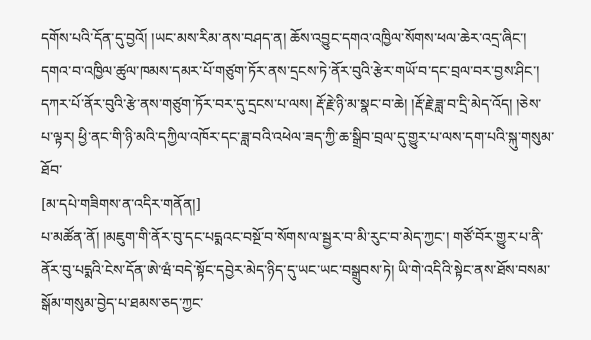དགོས་པའི་དོན་དུ་བྱའོ། །ཡང་མས་རིམ་ནས་བཤད་ན། ཆོས་འབྱུང་དགའ་འཁྱིལ་སོགས་ཕལ་ཆེར་འདྲ་ཞིང་། དགའ་བ་འཁྱིལ་ཚུལ་ཁམས་དམར་པོ་གཙུག་ཏོར་ནས་དྲངས་ཏེ་ནོར་བུའི་རྩེར་གཡོ་བ་དང་བྲལ་བར་བྱས་ཤིང་། དཀར་པོ་ནོར་བུའི་རྩེ་ནས་གཙུག་ཏོར་བར་དུ་དྲངས་པ་ལས། རྡོ་རྗེ་ཉི་མ་སྣང་བ་ཆེ། །རྡོ་རྗེ་ཟླ་བ་དྲི་མེད་འོད། །ཅེས་པ་ལྟར། ཕྱི་ནང་གི་ཉི་མའི་དཀྱིལ་འཁོར་དང་ཟླ་བའི་འཕེལ་ཟད་ཀྱི་ཆ་སྒྲིབ་བྲལ་དུ་གྱུར་པ་ལས་དག་པའི་སྐུ་གསུམ་ཐོབ་
[མ་དཔེ་གཟིགས་ན་འདིར་གནོན།]
པ་མཚོན་ནོ། །མཇུག་གི་ནོར་བུ་དང་པདྨའང་བསྔོ་བ་སོགས་ལ་སྦྱར་བ་མི་རུང་བ་མེད་ཀྱང་། གཙོ་བོར་གྱུར་པ་ནི་ནོར་བུ་པདྨའི་ངེས་དོན་ཨེ་ཝཾ་བདེ་སྟོང་དབྱེར་མེད་ཉིད་དུ་ཡང་ཡང་བསྒྲུབས་ཏེ། ཡི་གེ་འདིའི་སྟེང་ནས་ཐོས་བསམ་སྒོམ་གསུམ་བྱེད་པ་ཐམས་ཅད་ཀྱང་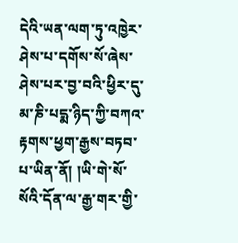དེའི་ཡན་ལག་ཏུ་འཁྱེར་ཤེས་པ་དགོས་སོ་ཞེས་ཤེས་པར་བྱ་བའི་ཕྱིར་དུ་མ་ཎི་པདྨ་ཉིད་ཀྱི་བཀའ་རྟགས་ཕྱག་རྒྱས་བཏབ་པ་ཡིན་ནོ། །ཡི་གེ་སོ་སོའི་དོན་ལ་རྒྱ་གར་གྱི་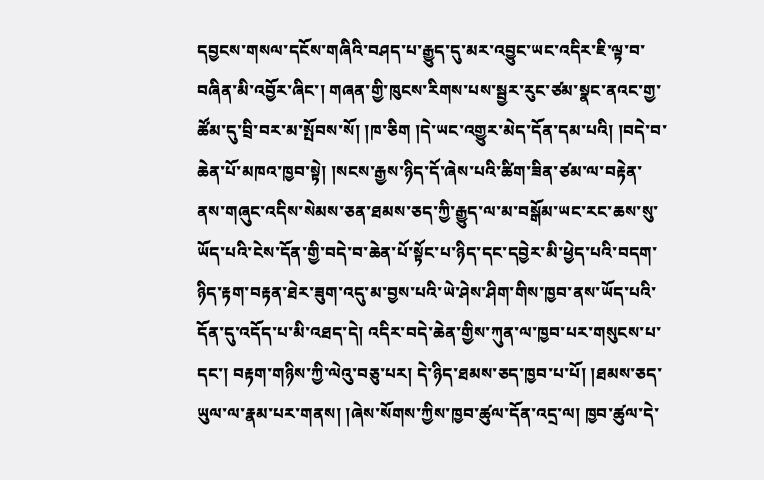དབྱངས་གསལ་དངོས་གཞིའི་བཤད་པ་རྒྱུད་དུ་མར་འབྱུང་ཡང་འདིར་ཇི་ལྟ་བ་བཞིན་མི་འབྱོར་ཞིང་། གཞན་གྱི་ཁུངས་རིགས་པས་སྦྱར་རུང་ཙམ་སྣང་ནའང་གྱ་ཚོམ་དུ་བྲི་བར་མ་སྤོབས་སོ། །ཁ་ཅིག །དེ་ཡང་འགྱུར་མེད་དོན་དམ་པའི། །བདེ་བ་ཆེན་པོ་མཁའ་ཁྱབ་སྟེ། །སངས་རྒྱས་ཉིད་དོ་ཞེས་པའི་ཚིག་ཟིན་ཙམ་ལ་བརྟེན་ནས་གཞུང་འདིས་སེམས་ཅན་ཐམས་ཅད་ཀྱི་རྒྱུད་ལ་མ་བསྒོམ་ཡང་རང་ཆས་སུ་ཡོད་པའི་ངེས་དོན་གྱི་བདེ་བ་ཆེན་པོ་སྟོང་པ་ཉིད་དང་དབྱེར་མི་ཕྱེད་པའི་བདག་ཉིད་རྟག་བརྟན་ཐེར་ཟུག་འདུ་མ་བྱས་པའི་ཡེ་ཤེས་ཤིག་གིས་ཁྱབ་ནས་ཡོད་པའི་དོན་དུ་འདོད་པ་མི་འཐད་དེ། འདིར་བདེ་ཆེན་གྱིས་ཀུན་ལ་ཁྱབ་པར་གསུངས་པ་དང་། བརྟག་གཉིས་ཀྱི་ལེའུ་བཅུ་པར། དེ་ཉིད་ཐམས་ཅད་ཁྱབ་པ་པོ། །ཐམས་ཅད་ཡུལ་ལ་རྣམ་པར་གནས། །ཞེས་སོགས་ཀྱིས་ཁྱབ་ཚུལ་དོན་འདྲ་ལ། ཁྱབ་ཚུལ་དེ་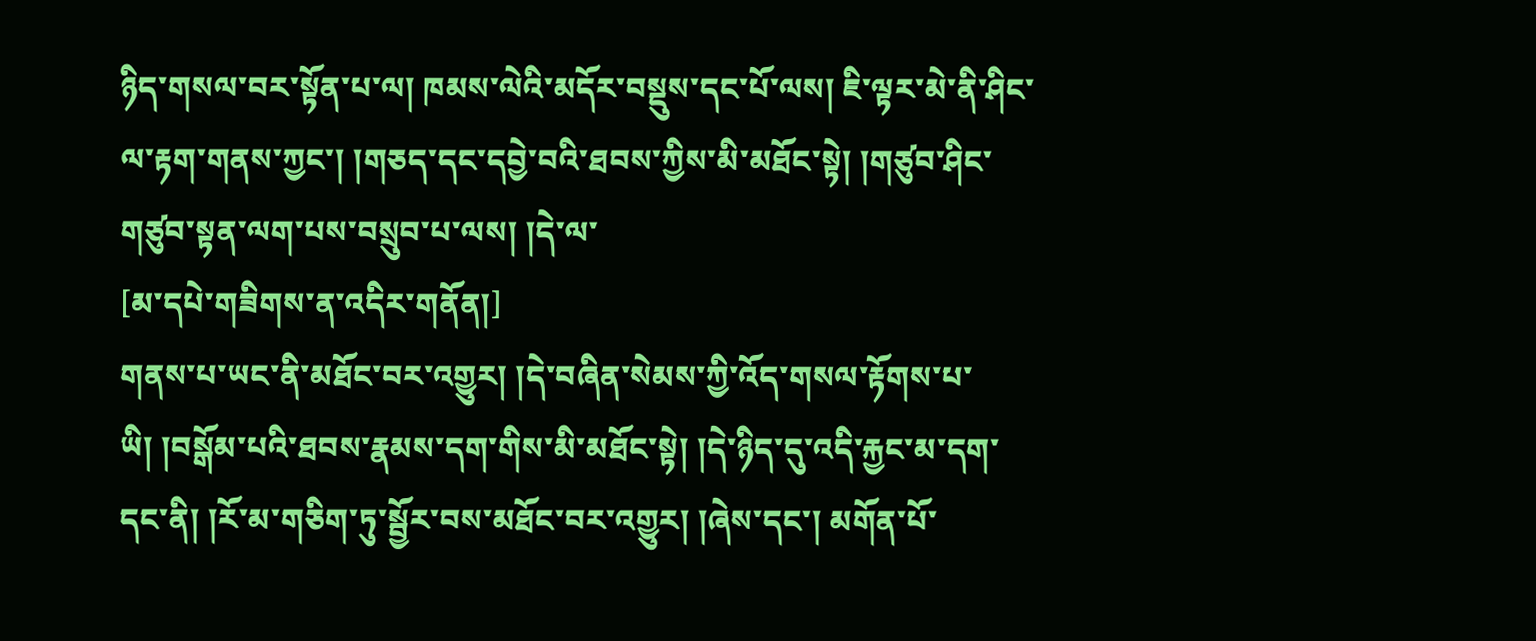ཉིད་གསལ་བར་སྟོན་པ་ལ། ཁམས་ལེའི་མདོར་བསྡུས་དང་པོ་ལས། ཇི་ལྟར་མེ་ནི་ཤིང་ལ་རྟག་གནས་ཀྱང་། །གཅད་དང་དབྱེ་བའི་ཐབས་ཀྱིས་མི་མཐོང་སྟེ། །གཙུབ་ཤིང་གཙུབ་སྟན་ལག་པས་བསྲུབ་པ་ལས། །དེ་ལ་
[མ་དཔེ་གཟིགས་ན་འདིར་གནོན།]
གནས་པ་ཡང་ནི་མཐོང་བར་འགྱུར། །དེ་བཞིན་སེམས་ཀྱི་འོད་གསལ་རྟོགས་པ་ཡི། །བསྒོམ་པའི་ཐབས་རྣམས་དག་གིས་མི་མཐོང་སྟེ། །དེ་ཉིད་དུ་འདི་རྐྱང་མ་དག་དང་ནི། །རོ་མ་གཅིག་ཏུ་སྦྱོར་བས་མཐོང་བར་འགྱུར། །ཞེས་དང་། མགོན་པོ་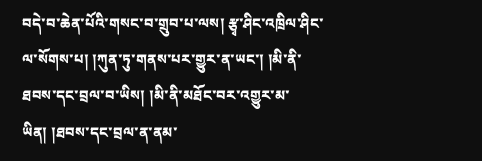བདེ་བ་ཆེན་པོའི་གསང་བ་གྲུབ་པ་ལས། རྩྭ་ཤིང་འཁྲིལ་ཤིང་ལ་སོགས་པ། །ཀུན་ཏུ་གནས་པར་གྱུར་ན་ཡང་། །མི་ནི་ཐབས་དང་བྲལ་བ་ཡིས། །མི་ནི་མཐོང་བར་འགྱུར་མ་ཡིན། །ཐབས་དང་བྲལ་ན་ནམ་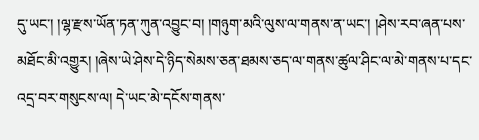དུ་ཡང་། །ལྷ་རྫས་ཡོན་ཏན་ཀུན་འབྱུང་བ། །གཉུག་མའི་ལུས་ལ་གནས་ན་ཡང་། །ཤེས་རབ་ཞན་པས་མཐོང་མི་འགྱུར། །ཞེས་ཡེ་ཤེས་དེ་ཉིད་སེམས་ཅན་ཐམས་ཅད་ལ་གནས་ཚུལ་ཤིང་ལ་མེ་གནས་པ་དང་འདྲ་བར་གསུངས་ལ། དེ་ཡང་མེ་དངོས་གནས་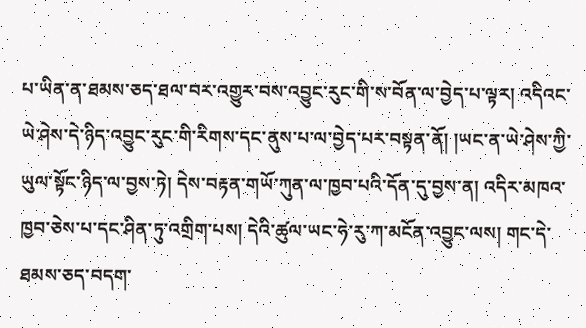པ་ཡིན་ན་ཐམས་ཅད་ཐལ་བར་འགྱུར་བས་འབྱུང་རུང་གི་ས་བོན་ལ་བྱེད་པ་ལྟར། འདིའང་ཡེ་ཤེས་དེ་ཉིད་འབྱུང་རུང་གི་རིགས་དང་ནུས་པ་ལ་བྱེད་པར་བསྟན་ནོ། །ཡང་ན་ཡེ་ཤེས་ཀྱི་ཡུལ་སྟོང་ཉིད་ལ་བྱས་ཏེ། དེས་བརྟན་གཡོ་ཀུན་ལ་ཁྱབ་པའི་དོན་དུ་བྱས་ན། འདིར་མཁའ་ཁྱབ་ཅེས་པ་དང་ཤིན་ཏུ་འགྲིག་པས། དེའི་ཚུལ་ཡང་ཧེ་རུ་ཀ་མངོན་འབྱུང་ལས། གང་དེ་ཐམས་ཅད་བདག་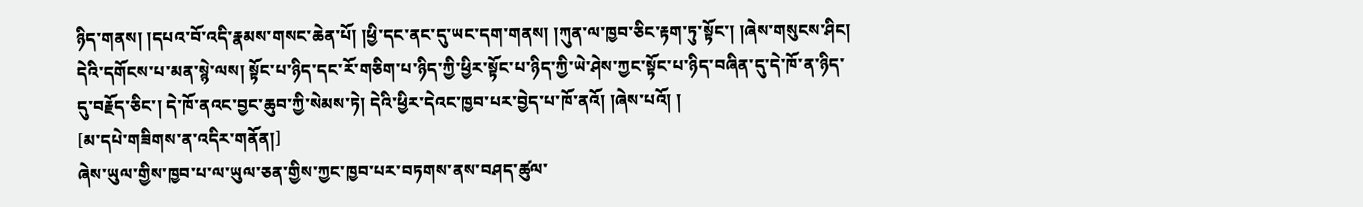ཉིད་གནས། །དཔའ་བོ་འདི་རྣམས་གསང་ཆེན་པོ། །ཕྱི་དང་ནང་དུ་ཡང་དག་གནས། །ཀུན་ལ་ཁྱབ་ཅིང་རྟག་ཏུ་སྟོང་། །ཞེས་གསུངས་ཤིང། དེའི་དགོངས་པ་མན་སྙེ་ལས། སྟོང་པ་ཉིད་དང་རོ་གཅིག་པ་ཉིད་ཀྱི་ཕྱིར་སྟོང་པ་ཉིད་ཀྱི་ཡེ་ཤེས་ཀྱང་སྟོང་པ་ཉིད་བཞིན་དུ་དེ་ཁོ་ན་ཉིད་དུ་བརྗོད་ཅིང་། དེ་ཁོ་ནའང་བྱང་ཆུབ་ཀྱི་སེམས་ཏེ། དེའི་ཕྱིར་དེའང་ཁྱབ་པར་བྱེད་པ་ཁོ་ནའོ། །ཞེས་པའོ། །
[མ་དཔེ་གཟིགས་ན་འདིར་གནོན།]
ཞེས་ཡུལ་གྱིས་ཁྱབ་པ་ལ་ཡུལ་ཅན་གྱིས་ཀྱང་ཁྱབ་པར་བཏགས་ནས་བཤད་ཚུལ་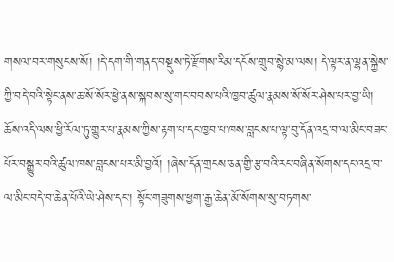གསལ་བར་གསུངས་སོ། །དེ་དག་གི་གནད་བསྡུས་ཏེ་རྫོགས་རིམ་དངོས་གྲུབ་སྙེ་མ་ལས། དེ་ལྟར་ན་ལྷན་སྐྱེས་ཀྱི་བདེ་བའི་སྟེང་ནས་ཆ་སོ་སོར་ཕྱེ་ནས་སྐབས་སུ་གང་བབས་པའི་ཁྱབ་ཚུལ་རྣམས་སོ་སོར་ཤེས་པར་བྱ་ཡི། ཆོས་འདི་ལས་ཕྱི་རོལ་ཏུ་གྱུར་པ་རྣམས་ཀྱིས་རྟག་པ་དང་ཁྱབ་པ་ཁས་བླངས་པ་ལྟ་བུ་དོན་འདྲ་བ་ལ་མིང་བཟང་པོར་བསྒྱུར་བའི་ཚུལ་ཁས་བླངས་པར་མི་བྱའོ། །ཞེས་དོན་གྲངས་ཅན་གྱི་རྩ་བའི་རང་བཞིན་སོགས་དང་འདྲ་བ་ལ་མིང་བདེ་བ་ཆེན་པོའི་ཡེ་ཤེས་དང་། སྟོང་གཟུགས་ཕྱག་རྒྱ་ཆེན་མོ་སོགས་སུ་བཏགས་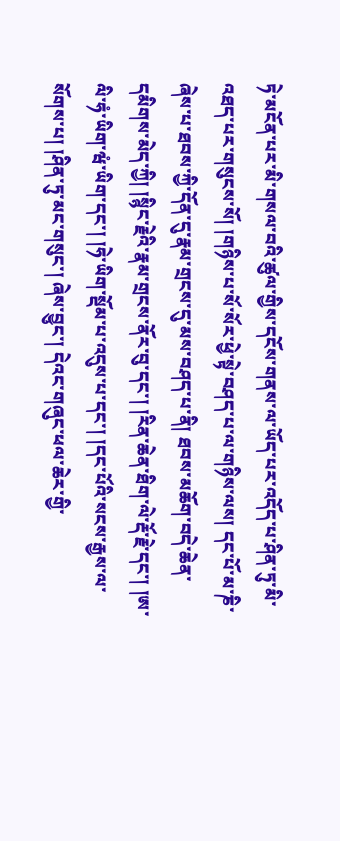ཏེ་མངོན་པར་མི་གསལ་བའི་ཚུལ་གྱིས་དངོས་གནས་ལ་ཡོད་པར་འདོད་པ་ཤིན་ཏུ་མི་འཐད་པར་གསུངས་སོ། །གཉིས་པ་སོ་སོར་ཕྱེ་སྟེ་བཤད་པ་ལ་གཉིས་ལས། དང་པོ་མ་ཎི་ཞེས་པ་ཐབས་ཀྱི་དོན་དུ་རྣམ་གྲངས་དུ་མས་བཤད་པ་ནི། ཐབས་མཆོག་བདེ་ཆེན་དམིགས་མེད་ཀྱི། །སྙིང་རྗེའི་རྣམ་གྲངས་ནོར་བུ་དང་། །རིན་ཆེན་ཐིག་ལེ་རྡོ་རྗེ་དང་། །ཨ་ལི་ཧཾ་ཡིག་ཝཾ་ཡིག་དང་། །ཧེ་ཡིག་སྡོམ་པ་འདུས་པ་དང་། །དང་པོའི་སངས་རྒྱས་ལ་སོགས་པ། །ཤིན་ཏུ་མང་གསུང་། ཞེས་བྱུང་། དེའང་གཞུང་ཕལ་ཆེར་གྱི་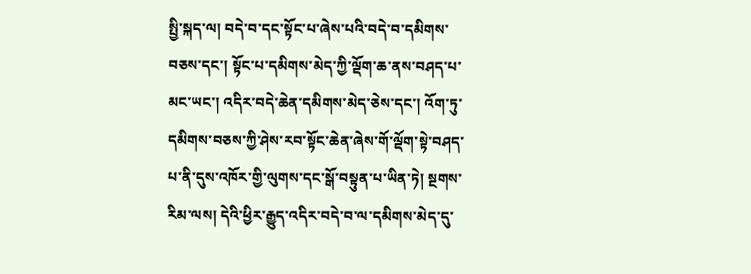སྤྱི་སྐད་ལ། བདེ་བ་དང་སྟོང་པ་ཞེས་པའི་བདེ་བ་དམིགས་བཅས་དང་། སྟོང་པ་དམིགས་མེད་ཀྱི་ལྡོག་ཆ་ནས་བཤད་པ་མང་ཡང་། འདིར་བདེ་ཆེན་དམིགས་མེད་ཅེས་དང་། འོག་ཏུ་དམིགས་བཅས་ཀྱི་ཤེས་རབ་སྟོང་ཆེན་ཞེས་གོ་ལྡོག་སྟེ་བཤད་པ་ནི་དུས་འཁོར་གྱི་ལུགས་དང་སྒོ་བསྟུན་པ་ཡིན་ཏེ། སྔགས་རིམ་ལས། དེའི་ཕྱིར་རྒྱུད་འདིར་བདེ་བ་ལ་དམིགས་མེད་དུ་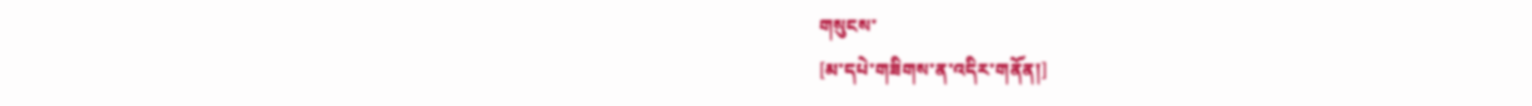གསུངས་
[མ་དཔེ་གཟིགས་ན་འདིར་གནོན།]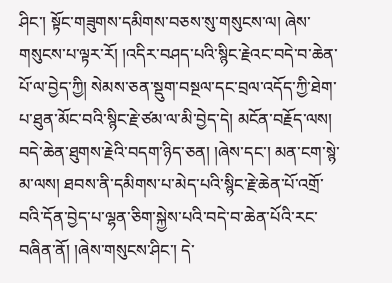ཤིང་། སྟོང་གཟུགས་དམིགས་བཅས་སུ་གསུངས་ལ། ཞེས་གསུངས་པ་ལྟར་རོ། །འདིར་བཤད་པའི་སྙིང་རྗེའང་བདེ་བ་ཆེན་པོ་ལ་བྱེད་ཀྱི། སེམས་ཅན་སྡུག་བསྔལ་དང་བྲལ་འདོད་ཀྱི་ཐེག་པ་ཐུན་མོང་བའི་སྙིང་རྗེ་ཙམ་ལ་མི་བྱེད་དེ། མངོན་བརྗོད་ལས། བདེ་ཆེན་ཐུགས་རྗེའི་བདག་ཉིད་ཅན། །ཞེས་དང་། མན་ངག་སྙེ་མ་ལས། ཐབས་ནི་དམིགས་པ་མེད་པའི་སྙིང་རྗེ་ཆེན་པོ་འགྲོ་བའི་དོན་བྱེད་པ་ལྷན་ཅིག་སྐྱེས་པའི་བདེ་བ་ཆེན་པོའི་རང་བཞིན་ནོ། །ཞེས་གསུངས་ཤིང་། དེ་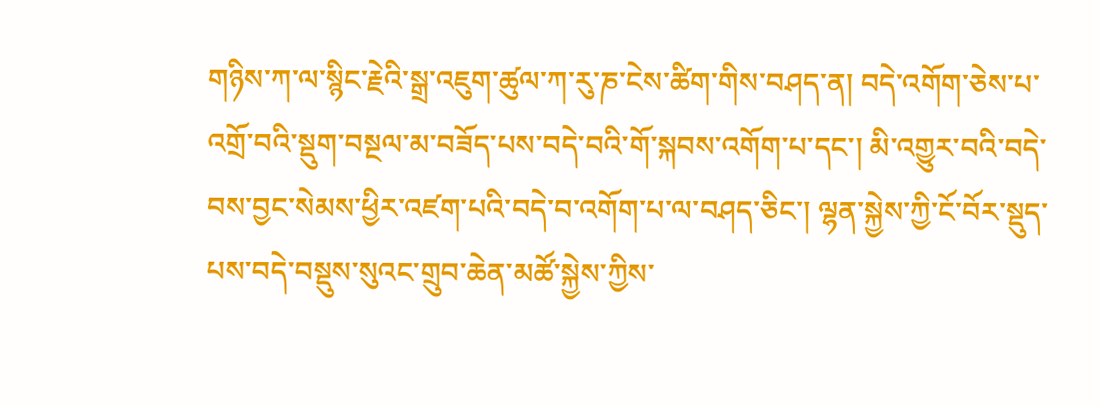གཉིས་ཀ་ལ་སྙིང་རྗེའི་སྒྲ་འཇུག་ཚུལ་ཀ་རུ་ཎ་ངེས་ཚིག་གིས་བཤད་ན། བདེ་འགོག་ཅེས་པ་འགྲོ་བའི་སྡུག་བསྔལ་མ་བཟོད་པས་བདེ་བའི་གོ་སྐབས་འགོག་པ་དང་། མི་འགྱུར་བའི་བདེ་བས་བྱང་སེམས་ཕྱིར་འཛག་པའི་བདེ་བ་འགོག་པ་ལ་བཤད་ཅིང་། ལྷན་སྐྱེས་ཀྱི་ངོ་བོར་སྡུད་པས་བདེ་བསྡུས་སུའང་གྲུབ་ཆེན་མཚོ་སྐྱེས་ཀྱིས་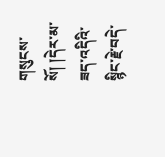གསུངས་སོ། །དེར་མ་ཟད་འདིའི་སྙིང་རྗེ་བདེ་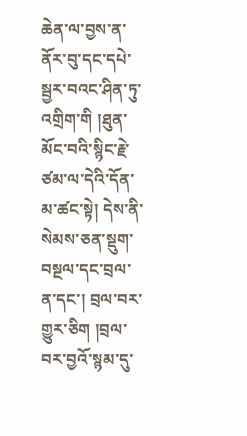ཆེན་ལ་བྱས་ན་ནོར་བུ་དང་དཔེ་སྦྱར་བའང་ཤིན་ཏུ་འགྲིག་གི །ཐུན་མོང་བའི་སྙིང་རྗེ་ཙམ་ལ་དེའི་དོན་མ་ཚང་སྟེ། དེས་ནི་སེམས་ཅན་སྡུག་བསྔལ་དང་བྲལ་ན་དང་། བྲལ་བར་གྱུར་ཅིག །བྲལ་བར་བྱའོ་སྙམ་དུ་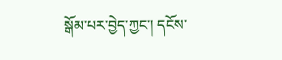སྒོམ་པར་བྱེད་ཀྱང་། དངོས་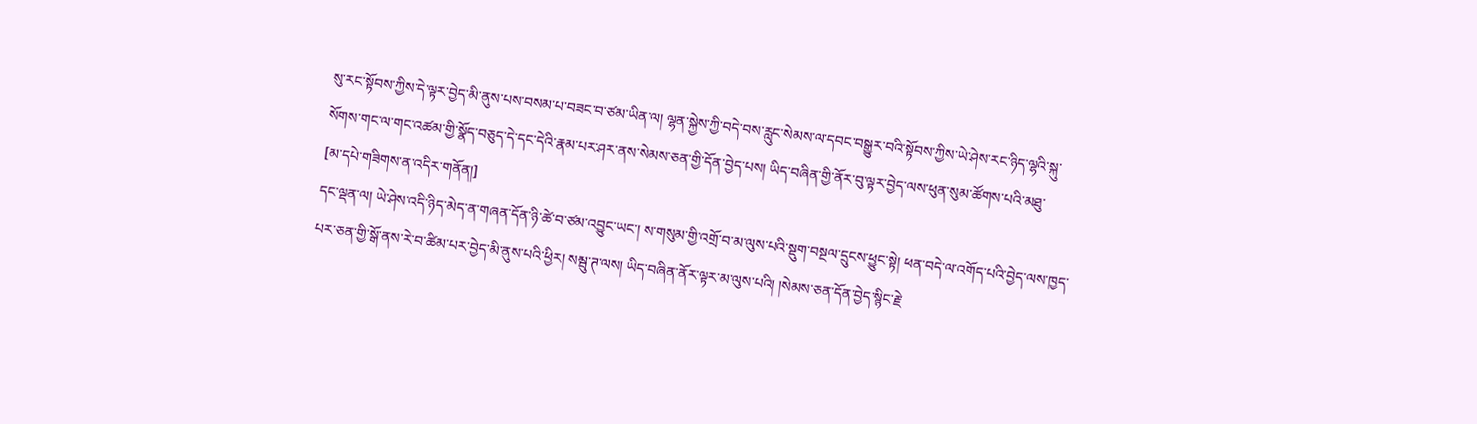སུ་རང་སྟོབས་ཀྱིས་དེ་ལྟར་བྱེད་མི་ནུས་པས་བསམ་པ་བཟང་བ་ཙམ་ཡིན་ལ། ལྷན་སྐྱེས་ཀྱི་བདེ་བས་རླུང་སེམས་ལ་དབང་བསྒྱུར་བའི་སྟོབས་ཀྱིས་ཡེ་ཤེས་རང་ཉིད་ལྷའི་སྐུ་སོགས་གང་ལ་གང་འཚམ་གྱི་སྣོད་བཅུད་དེ་དང་དེའི་རྣམ་པར་ཤར་ནས་སེམས་ཅན་གྱི་དོན་བྱེད་པས། ཡིད་བཞིན་གྱི་ནོར་བུ་ལྟར་བྱེད་ལས་ཕུན་སུམ་ཚོགས་པའི་མཐུ་
[མ་དཔེ་གཟིགས་ན་འདིར་གནོན།]
དང་ལྡན་ལ། ཡེ་ཤེས་འདི་ཉིད་མེད་ན་གཞན་དོན་ཉི་ཚེ་བ་ཙམ་འབྱུང་ཡང་། ས་གསུམ་གྱི་འགྲོ་བ་མ་ལུས་པའི་སྡུག་བསྔལ་དྲུངས་ཕྱུང་སྟེ། ཕན་བདེ་ལ་འགོད་པའི་བྱེད་ལས་ཁྱད་པར་ཅན་གྱི་སྒོ་ནས་རེ་བ་ཚིམ་པར་བྱེད་མི་ནུས་པའི་ཕྱིར། སམྦུ་ཊ་ལས། ཡིད་བཞིན་ནོར་ལྟར་མ་ལུས་པའི། །སེམས་ཅན་དོན་བྱེད་སྙིང་རྗེ་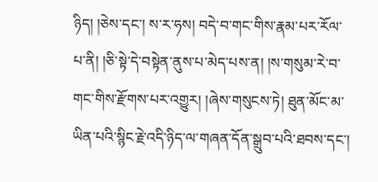ཉིད། །ཅེས་དང་། ས་ར་ཧས། བདེ་བ་གང་གིས་རྣམ་པར་རོལ་པ་ནི། །ཅི་སྟེ་དེ་བསྟེན་ནུས་པ་མེད་པས་ན། །ས་གསུམ་རེ་བ་གང་གིས་རྫོགས་པར་འགྱུར། །ཞེས་གསུངས་ཏེ། ཐུན་མོང་མ་ཡིན་པའི་སྙིང་རྗེ་འདི་ཉིད་ལ་གཞན་དོན་སྒྲུབ་པའི་ཐབས་དང་།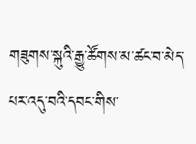གཟུགས་སྐུའི་རྒྱུ་ཚོགས་མ་ཚང་བ་མེད་པར་འདུ་བའི་དབང་གིས་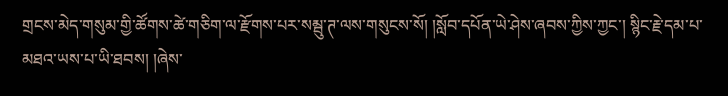གྲངས་མེད་གསུམ་གྱི་ཚོགས་ཚེ་གཅིག་ལ་རྫོགས་པར་སམྦུ་ཊ་ལས་གསུངས་སོ། །སློབ་དཔོན་ཡེ་ཤེས་ཞབས་ཀྱིས་ཀྱང་། སྙིང་རྗེ་དམ་པ་མཐའ་ཡས་པ་ཡི་ཐབས། །ཞེས་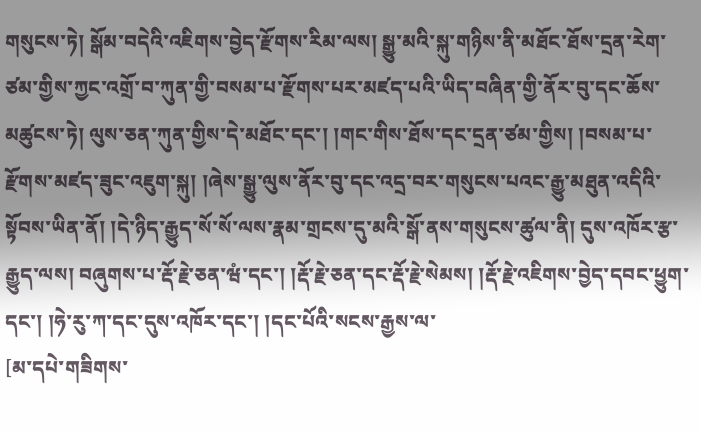གསུངས་ཏེ། སྒོམ་བདེའི་འཇིགས་བྱེད་རྫོགས་རིམ་ལས། སྒྱུ་མའི་སྐུ་གཉིས་ནི་མཐོང་ཐོས་དྲན་རེག་ཙམ་གྱིས་ཀྱང་འགྲོ་བ་ཀུན་གྱི་བསམ་པ་རྫོགས་པར་མཛད་པའི་ཡིད་བཞིན་གྱི་ནོར་བུ་དང་ཆོས་མཚུངས་ཏེ། ལུས་ཅན་ཀུན་གྱིས་དེ་མཐོང་དང་། །གང་གིས་ཐོས་དང་དྲན་ཙམ་གྱིས། །བསམ་པ་རྫོགས་མཛད་ཟུང་འཇུག་སྐུ། །ཞེས་སྒྱུ་ལུས་ནོར་བུ་དང་འདྲ་བར་གསུངས་པའང་རྒྱུ་མཐུན་འདིའི་སྟོབས་ཡིན་ནོ། །དེ་ཉིད་རྒྱུད་སོ་སོ་ལས་རྣམ་གྲངས་དུ་མའི་སྒོ་ནས་གསུངས་ཚུལ་ནི། དུས་འཁོར་རྩ་རྒྱུད་ལས། བཞུགས་པ་རྡོ་རྗེ་ཅན་ཝཾ་དང་། །རྡོ་རྗེ་ཅན་དང་རྡོ་རྗེ་སེམས། །རྡོ་རྗེ་འཇིགས་བྱེད་དབང་ཕྱུག་དང་། །ཧེ་རུ་ཀ་དང་དུས་འཁོར་དང་། །དང་པོའི་སངས་རྒྱས་ལ་
[མ་དཔེ་གཟིགས་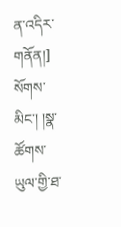ན་འདིར་གནོན།]
སོགས་མིང་། །སྣ་ཚོགས་ཡུལ་གྱི་ཐ་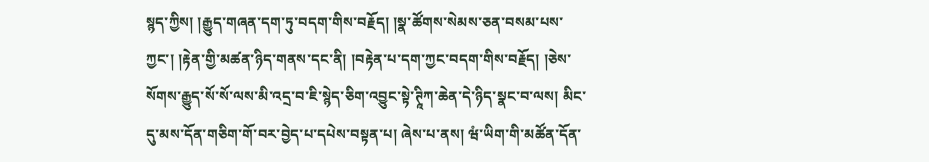སྙད་ཀྱིས། །རྒྱུད་གཞན་དག་ཏུ་བདག་གིས་བརྗོད། །སྣ་ཚོགས་སེམས་ཅན་བསམ་པས་ཀྱང་། །རྟེན་གྱི་མཚན་ཉིད་གནས་དང་ནི། །བརྟེན་པ་དག་ཀྱང་བདག་གིས་བརྗོད། །ཅེས་སོགས་རྒྱུད་སོ་སོ་ལས་མི་འདྲ་བ་ཇི་སྙེད་ཅིག་འབྱུང་སྟེ་ཊཱིཀ་ཆེན་དེ་ཉིད་སྣང་བ་ལས། མིང་དུ་མས་དོན་གཅིག་གོ་བར་བྱེད་པ་དཔེས་བསྟན་པ། ཞེས་པ་ནས། ཝཾ་ཡིག་གི་མཚོན་དོན་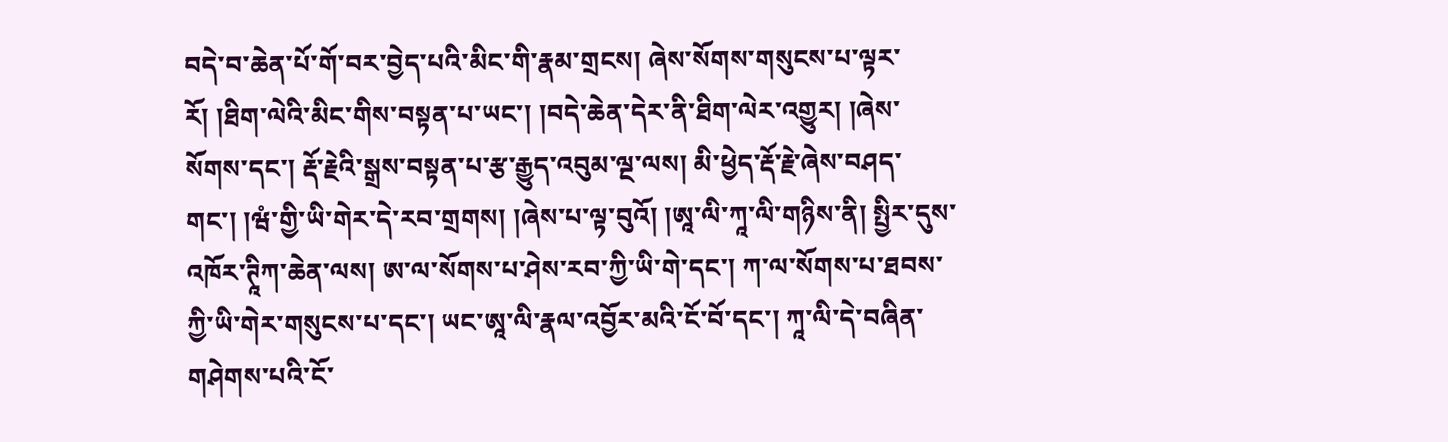བདེ་བ་ཆེན་པོ་གོ་བར་བྱེད་པའི་མིང་གི་རྣམ་གྲངས། ཞེས་སོགས་གསུངས་པ་ལྟར་རོ། །ཐིག་ལེའི་མིང་གིས་བསྟན་པ་ཡང་། །བདེ་ཆེན་དེར་ནི་ཐིག་ལེར་འགྱུར། །ཞེས་སོགས་དང་། རྡོ་རྗེའི་སྒྲས་བསྟན་པ་རྩ་རྒྱུད་འབུམ་ལྔ་ལས། མི་ཕྱེད་རྡོ་རྗེ་ཞེས་བཤད་གང་། །ཝཾ་གྱི་ཡི་གེར་དེ་རབ་གྲགས། །ཞེས་པ་ལྟ་བུའོ། །ཨཱ་ལི་ཀཱ་ལི་གཉིས་ནི། སྤྱིར་དུས་འཁོར་ཊཱིཀ་ཆེན་ལས། ཨ་ལ་སོགས་པ་ཤེས་རབ་ཀྱི་ཡི་གེ་དང་། ཀ་ལ་སོགས་པ་ཐབས་ཀྱི་ཡི་གེར་གསུངས་པ་དང་། ཡང་ཨཱ་ལི་རྣལ་འབྱོར་མའི་ངོ་བོ་དང་། ཀཱ་ལི་དེ་བཞིན་གཤེགས་པའི་ངོ་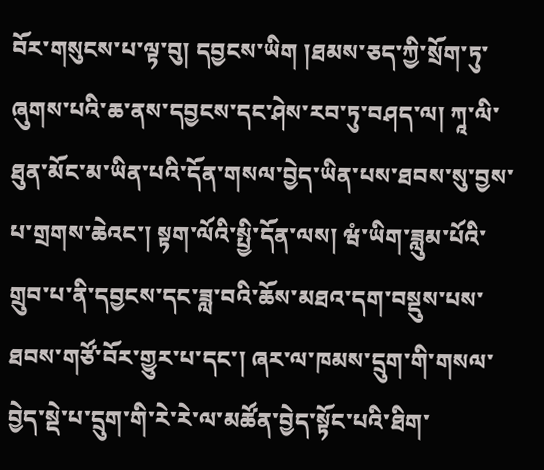བོར་གསུངས་པ་ལྟ་བུ། དབྱངས་ཡིག །ཐམས་ཅད་ཀྱི་སྲོག་ཏུ་ཞུགས་པའི་ཆ་ནས་དབྱངས་དང་ཤེས་རབ་ཏུ་བཤད་ལ། ཀཱ་ལི་ཐུན་མོང་མ་ཡིན་པའི་དོན་གསལ་བྱེད་ཡིན་པས་ཐབས་སུ་བྱས་པ་གྲགས་ཆེའང་། སྟག་ལོའི་སྤྱི་དོན་ལས། ཝཾ་ཡིག་ཟླུམ་པོའི་གྲུབ་པ་ནི་དབྱངས་དང་ཟླ་བའི་ཆོས་མཐའ་དག་བསྡུས་པས་ཐབས་གཙོ་བོར་གྱུར་པ་དང་། ཞར་ལ་ཁམས་དྲུག་གི་གསལ་བྱེད་སྡེ་པ་དྲུག་གི་རེ་རེ་ལ་མཚོན་བྱེད་སྟོང་པའི་ཐིག་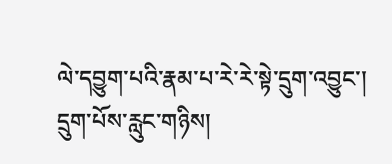ལེ་དབྱུག་པའི་རྣམ་པ་རེ་རེ་སྟེ་དྲུག་འབྱུང་། དྲུག་པོས་རླུང་གཉིས།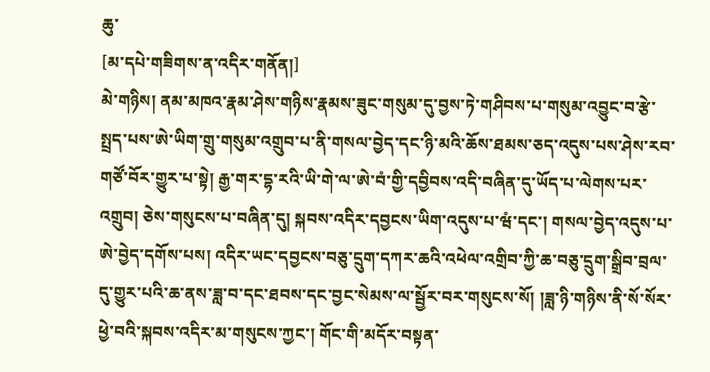ཆུ་
[མ་དཔེ་གཟིགས་ན་འདིར་གནོན།]
མེ་གཉིས། ནམ་མཁའ་རྣམ་ཤེས་གཉིས་རྣམས་ཟུང་གསུམ་དུ་བྱས་ཏེ་གཤིབས་པ་གསུམ་འབྱུང་བ་རྩེ་སྤྲད་པས་ཨེ་ཡིག་གྲུ་གསུམ་འགྲུབ་པ་ནི་གསལ་བྱེད་དང་ཉི་མའི་ཆོས་ཐམས་ཅད་འདུས་པས་ཤེས་རབ་གཙོ་བོར་གྱུར་པ་སྟེ། རྒྱ་གར་དྷ་རའི་ཡི་གེ་ལ་ཨེ་བཾ་གྱི་དབྱིབས་འདི་བཞིན་དུ་ཡོད་པ་ལེགས་པར་འགྲུབ། ཅེས་གསུངས་པ་བཞིན་དུ། སྐབས་འདིར་དབྱངས་ཡིག་འདུས་པ་ཝཾ་དང་། གསལ་བྱེད་འདུས་པ་ཨེ་བྱེད་དགོས་པས། འདིར་ཡང་དབྱངས་བཅུ་དྲུག་དཀར་ཆའི་འཕེལ་འགྲིབ་ཀྱི་ཆ་བཅུ་དྲུག་སྒྲིབ་བྲལ་དུ་གྱུར་པའི་ཆ་ནས་ཟླ་བ་དང་ཐབས་དང་བྱང་སེམས་ལ་སྦྱོར་བར་གསུངས་སོ། །ཟླ་ཉི་གཉིས་ནི་སོ་སོར་ཕྱེ་བའི་སྐབས་འདིར་མ་གསུངས་ཀྱང་། གོང་གི་མདོར་བསྟན་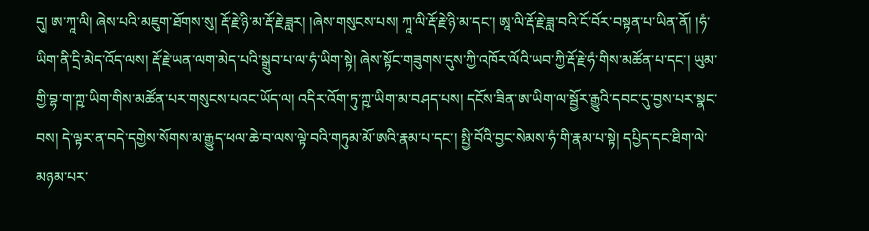དུ། ཨ་ཀཱ་ལི། ཞེས་པའི་མཇུག་ཐོགས་སུ། རྡོ་རྗེ་ཉི་མ་རྡོ་རྗེ་ཟླར། །ཞེས་གསུངས་པས། ཀཱ་ལི་རྡོ་རྗེ་ཉི་མ་དང་། ཨཱ་ལི་རྡོ་རྗེ་ཟླ་བའི་ངོ་བོར་བསྟན་པ་ཡིན་ནོ། །ཧཾ་ཡིག་ནི་དྲི་མེད་འོད་ལས། རྡོ་རྗེ་ཡན་ལག་མེད་པའི་སྒྲུབ་པ་ལ་ཧཾ་ཡིག་སྟེ། ཞེས་སྟོང་གཟུགས་དུས་ཀྱི་འཁོར་ལོའི་ཡབ་ཀྱི་རྡོ་རྗེ་ཧཾ་གིས་མཚོན་པ་དང་། ཡུམ་གྱི་བྷ་ག་ཀྵ་ཡིག་གིས་མཚོན་པར་གསུངས་པའང་ཡོད་ལ། འདིར་འོག་ཏུ་ཀྵ་ཡིག་མ་བཤད་པས། དངོས་ཟིན་ཨ་ཡིག་ལ་སྦྱོར་རྒྱུའི་དབང་དུ་བྱས་པར་སྣང་བས། དེ་ལྟར་ན་བདེ་དགྱེས་སོགས་མ་རྒྱུད་ཕལ་ཆེ་བ་ལས་ལྟེ་བའི་གཏུམ་མོ་ཨའི་རྣམ་པ་དང་། སྤྱི་བོའི་བྱང་སེམས་ཧཾ་གི་རྣམ་པ་སྟེ། དཔྱིད་དང་ཐིག་ལེ་མཉམ་པར་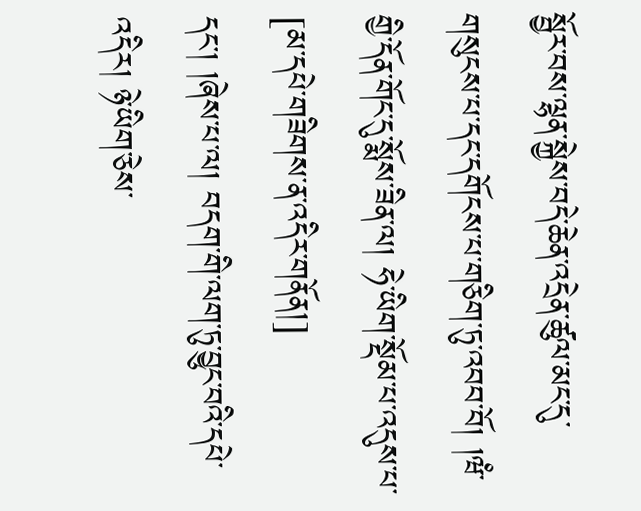སྦྱོར་བས་ལྷན་སྐྱེས་བདེ་ཆེན་འདྲེན་ཚུལ་མང་དུ་གསུངས་པ་དང་དགོངས་པ་གཅིག་ཏུ་འབབ་བོ། །ཝཾ་གྱི་དོན་གོང་དུ་སྨོས་ཟིན་ལ། ཧེ་ཡིག་སྡོམ་པ་འདུས་པ་
[མ་དཔེ་གཟིགས་ན་འདིར་གནོན།]
དང་། །ཞེས་པ་ལ། བདག་གི་ལག་ཏུ་བྱུང་བའི་དཔེ་འདིར། ཉེ་ཡིག་ཅེས་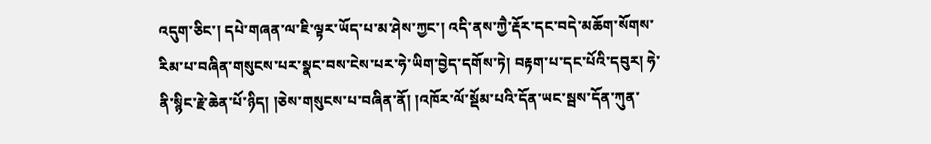འདུག་ཅིང་། དཔེ་གཞན་ལ་ཇི་ལྟར་ཡོད་པ་མ་ཤེས་ཀྱང་། འདི་ནས་ཀྱཻ་རྡོར་དང་བདེ་མཆོག་སོགས་རིམ་པ་བཞིན་གསུངས་པར་སྣང་བས་ངེས་པར་ཧེ་ཡིག་བྱེད་དགོས་ཏེ། བརྟག་པ་དང་པོའི་དབུར། ཧེ་ནི་སྙིང་རྗེ་ཆེན་པོ་ཉིད། །ཅེས་གསུངས་པ་བཞིན་ནོ། །འཁོར་ལོ་སྡོམ་པའི་དོན་ཡང་སྦས་དོན་ཀུན་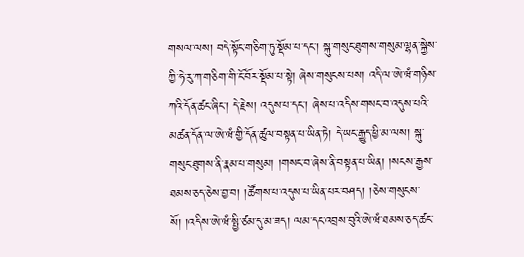གསལ་ལས། བདེ་སྟོང་གཅིག་ཏུ་སྡོམ་པ་དང་། སྐུ་གསུང་ཐུགས་གསུམ་ལྷན་སྐྱེས་ཀྱི་ཧེ་རུ་ཀ་གཅིག་གི་ངོ་བོར་སྡོམ་པ་སྟེ། ཞེས་གསུངས་པས། འདི་ལ་ཨེ་ཝཾ་གཉིས་ཀའི་དོན་ཚང་ཞིང་། དེ་རྗེས། འདུས་པ་དང་། ཞེས་པ་འདིས་གསང་བ་འདུས་པའི་མཚན་དོན་ལ་ཨེ་ཝཾ་གྱི་དོན་ཚུལ་བསྟན་པ་ཡིན་ཏེ། དེ་ཡང་རྒྱུད་ཕྱི་མ་ལས། སྐུ་གསུང་ཐུགས་ནི་རྣམ་པ་གསུམ། །གསང་བ་ཞེས་ནི་བསྟན་པ་ཡིན། །སངས་རྒྱས་ཐམས་ཅད་ཅེས་བྱ་བ། །ཚོགས་པ་འདུས་པ་ཡིན་པར་བཤད། །ཅེས་གསུངས་སོ། །འདིས་ཨེ་ཝཾ་སྤྱི་ཙམ་དུ་མ་ཟད། ལམ་དང་འབྲས་བུའི་ཨེ་ཝཾ་ཐམས་ཅད་ཚང་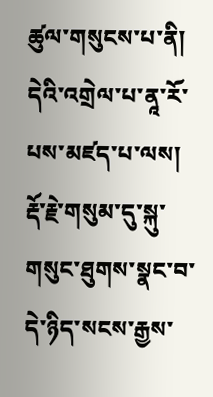ཚུལ་གསུངས་པ་ནི། དེའི་འགྲེལ་པ་ནཱ་རོ་པས་མཛད་པ་ལས། རྡོ་རྗེ་གསུམ་དུ་སྐུ་གསུང་ཐུགས་སྣང་བ་དེ་ཉིད་སངས་རྒྱས་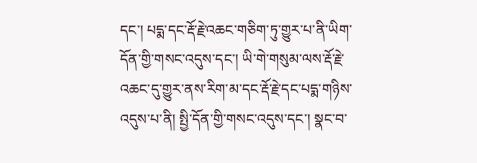དང་། པདྨ་དང་རྡོ་རྗེ་འཆང་གཅིག་ཏུ་གྱུར་པ་ནི་ཡིག་དོན་གྱི་གསང་འདུས་དང་། ཡི་གེ་གསུམ་ལས་རྡོ་རྗེ་འཆང་དུ་གྱུར་ནས་རིག་མ་དང་རྡོ་རྗེ་དང་པདྨ་གཉིས་འདུས་པ་ནི། སྤྱི་དོན་གྱི་གསང་འདུས་དང་། སྣང་བ་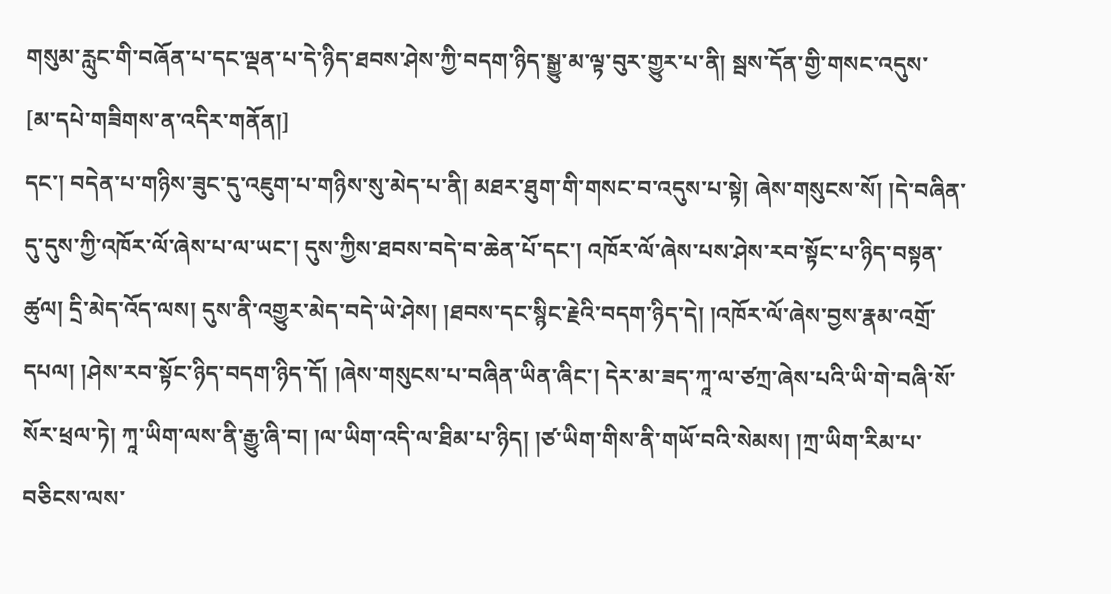གསུམ་རླུང་གི་བཞོན་པ་དང་ལྡན་པ་དེ་ཉིད་ཐབས་ཤེས་ཀྱི་བདག་ཉིད་སྒྱུ་མ་ལྟ་བུར་གྱུར་པ་ནི། སྦས་དོན་གྱི་གསང་འདུས་
[མ་དཔེ་གཟིགས་ན་འདིར་གནོན།]
དང་། བདེན་པ་གཉིས་ཟུང་དུ་འཇུག་པ་གཉིས་སུ་མེད་པ་ནི། མཐར་ཐུག་གི་གསང་བ་འདུས་པ་སྟེ། ཞེས་གསུངས་སོ། །དེ་བཞིན་དུ་དུས་ཀྱི་འཁོར་ལོ་ཞེས་པ་ལ་ཡང་། དུས་ཀྱིས་ཐབས་བདེ་བ་ཆེན་པོ་དང་། འཁོར་ལོ་ཞེས་པས་ཤེས་རབ་སྟོང་པ་ཉིད་བསྟན་ཚུལ། དྲི་མེད་འོད་ལས། དུས་ནི་འགྱུར་མེད་བདེ་ཡེ་ཤེས། །ཐབས་དང་སྙིང་རྗེའི་བདག་ཉིད་དེ། །འཁོར་ལོ་ཞེས་བྱས་རྣམ་འགྲོ་དཔལ། །ཤེས་རབ་སྟོང་ཉིད་བདག་ཉིད་དོ། །ཞེས་གསུངས་པ་བཞིན་ཡིན་ཞིང་། དེར་མ་ཟད་ཀཱ་ལ་ཙཀྲ་ཞེས་པའི་ཡི་གེ་བཞི་སོ་སོར་ཕྲལ་ཏེ། ཀཱ་ཡིག་ལས་ནི་རྒྱུ་ཞི་བ། །ལ་ཡིག་འདི་ལ་ཐིམ་པ་ཉིད། །ཙ་ཡིག་གིས་ནི་གཡོ་བའི་སེམས། །ཀྲ་ཡིག་རིམ་པ་བཅིངས་ལས་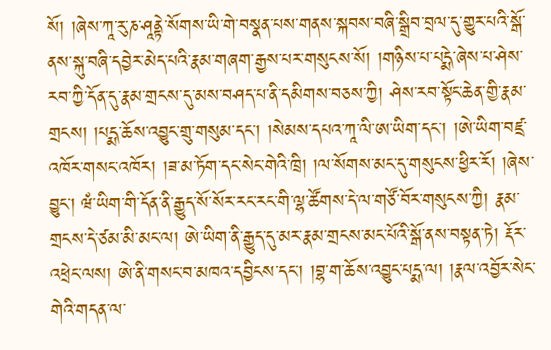སོ། །ཞེས་ཀཱ་རུ་ཎ་ཤཱནྟེ་སོགས་ཡི་གེ་བསྣན་པས་གནས་སྐབས་བཞི་སྒྲིབ་བྲལ་དུ་གྱུར་པའི་སྒོ་ནས་སྐུ་བཞི་དབྱེར་མེད་པའི་རྣམ་གཞག་རྒྱས་པར་གསུངས་སོ། །གཉིས་པ་པདྨེ་ཞེས་པ་ཤེས་རབ་ཀྱི་དོན་དུ་རྣམ་གྲངས་དུ་མས་བཤད་པ་ནི་དམིགས་བཅས་ཀྱི། ཤེས་རབ་སྟོང་ཆེན་གྱི་རྣམ་གྲངས། །པདྨ་ཆོས་འབྱུང་གྲུ་གསུམ་དང་། །སེམས་དཔའ་ཀཱ་ལི་ཨ་ཡིག་དང་། །ཨེ་ཡིག་བཛྲ་འཁོར་གསང་འཁོར། །ཟ་མ་ཏོག་དང་སེང་གེའི་ཁྲི། །ལ་སོགས་མང་དུ་གསུངས་ཕྱིར་རོ། །ཞེས་བྱུང་། ཝཾ་ཡིག་གི་དོན་ནི་རྒྱུད་སོ་སོར་རང་རང་གི་ལྷ་ཚོགས་དེ་ལ་གཙོ་བོར་གསུངས་ཀྱི། རྣམ་གྲངས་དེ་ཙམ་མི་མང་ལ། ཨེ་ཡིག་ནི་རྒྱུད་དུ་མར་རྣམ་གྲངས་མང་པོའི་སྒོ་ནས་བསྟན་ཏེ། རྡོར་འཕྲེང་ལས། ཨེ་ནི་གསང་བ་མཁའ་དབྱིངས་དང་། །བྷ་ག་ཆོས་འབྱུང་པདྨ་ལ། །རྣལ་འབྱོར་སེང་གེའི་གདན་ལ་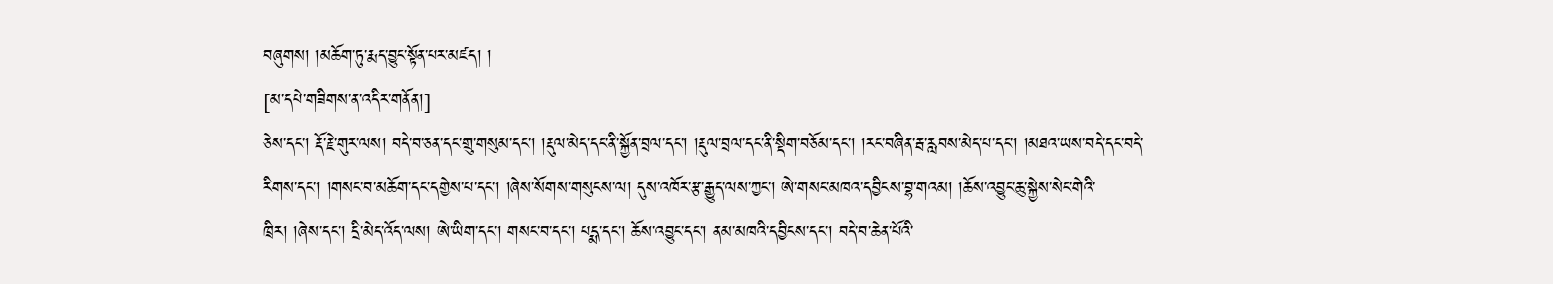བཞུགས། །མཆོག་ཏུ་རྨད་བྱུང་སྟོན་པར་མཛད། །
[མ་དཔེ་གཟིགས་ན་འདིར་གནོན།]
ཅེས་དང་། རྡོ་རྗེ་གུར་ལས། བདེ་བ་ཅན་དང་གྲུ་གསུམ་དང་། །རྡུལ་མེད་དང་ནི་སྐྱོན་བྲལ་དང་། །རྡུལ་བྲལ་དང་ནི་སྡིག་བཅོམ་དང་། །རང་བཞིན་རྦ་རླབས་མེད་པ་དང་། །མཐའ་ཡས་བདེ་དང་བདེ་རིགས་དང་། །གསང་བ་མཆོག་དང་དགྱེས་པ་དང་། །ཞེས་སོགས་གསུངས་ལ། དུས་འཁོར་རྩ་རྒྱུད་ལས་ཀྱང་། ཨེ་གསང་མཁའ་དབྱིངས་བྷ་གའམ། །ཆོས་འབྱུང་ཆུ་སྐྱེས་སེང་གེའི་ཁྲིར། །ཞེས་དང་། དྲི་མེད་འོད་ལས། ཨེ་ཡིག་དང་། གསང་བ་དང་། པདྨ་དང་། ཆོས་འབྱུང་དང་། ནམ་མཁའི་དབྱིངས་དང་། བདེ་བ་ཆེན་པོའི་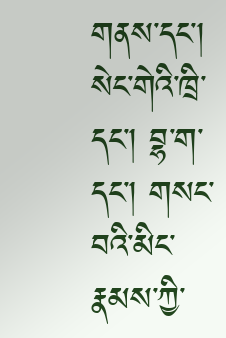གནས་དང་། སེང་གེའི་ཁྲི་དང་། བྷ་ག་དང་། གསང་བའི་མིང་རྣམས་ཀྱི་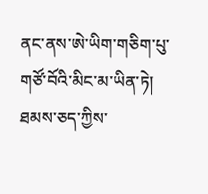ནང་ནས་ཨེ་ཡིག་གཅིག་པུ་གཙོ་བོའི་མིང་མ་ཡིན་ཏེ། ཐམས་ཅད་ཀྱིས་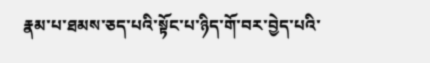རྣམ་པ་ཐམས་ཅད་པའི་སྟོང་པ་ཉིད་གོ་བར་བྱེད་པའི་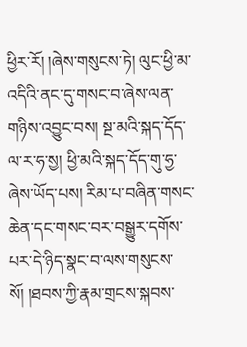ཕྱིར་རོ། །ཞེས་གསུངས་ཏེ། ལུང་ཕྱི་མ་འདིའི་ནང་དུ་གསང་བ་ཞེས་ལན་གཉིས་འབྱུང་བས། སྔ་མའི་སྐད་དོད་ལ་ར་ཧ་སྱ། ཕྱི་མའི་སྐད་དོད་གུ་ཧྱ་ཞེས་ཡོད་པས། རིམ་པ་བཞིན་གསང་ཆེན་དང་གསང་བར་བསྒྱུར་དགོས་པར་དེ་ཉིད་སྣང་བ་ལས་གསུངས་སོ། །ཐབས་ཀྱི་རྣམ་གྲངས་སྐབས་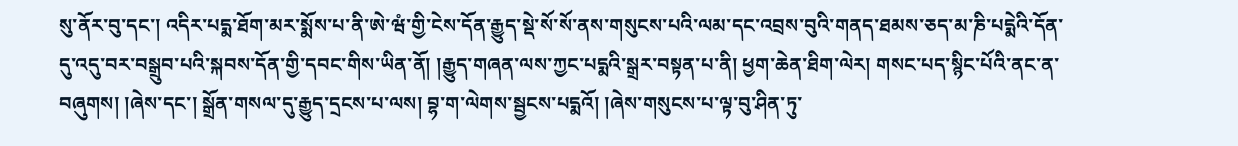སུ་ནོར་བུ་དང་། འདིར་པདྨ་ཐོག་མར་སྨོས་པ་ནི་ཨེ་ཝཾ་གྱི་ངེས་དོན་རྒྱུད་སྡེ་སོ་སོ་ནས་གསུངས་པའི་ལམ་དང་འབྲས་བུའི་གནད་ཐམས་ཅད་མ་ཎི་པདྨེའི་དོན་དུ་འདུ་བར་བསྒྲུབ་པའི་སྐབས་དོན་གྱི་དབང་གིས་ཡིན་ནོ། །རྒྱུད་གཞན་ལས་ཀྱང་པདྨའི་སྒྲར་བསྟན་པ་ནི། ཕྱག་ཆེན་ཐིག་ལེར། གསང་པད་སྙིང་པོའི་ནང་ན་བཞུགས། །ཞེས་དང་། སྒྲོན་གསལ་དུ་རྒྱུད་དྲངས་པ་ལས། བྷ་ག་ལེགས་སྦྱངས་པདྨའོ། །ཞེས་གསུངས་པ་ལྟ་བུ་ཤིན་ཏུ་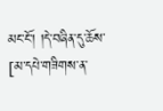མང་ངོ་། །དེ་བཞིན་དུ་ཆོས་
[མ་དཔེ་གཟིགས་ན་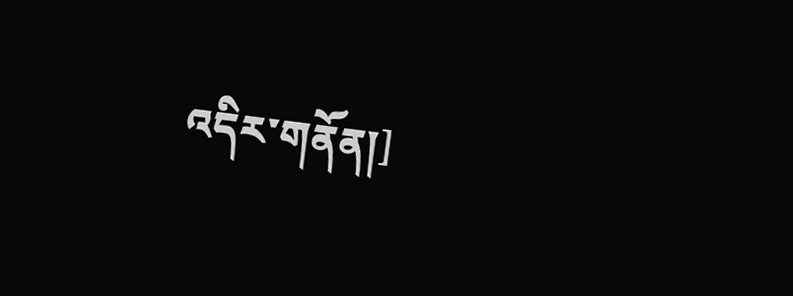འདིར་གནོན།]